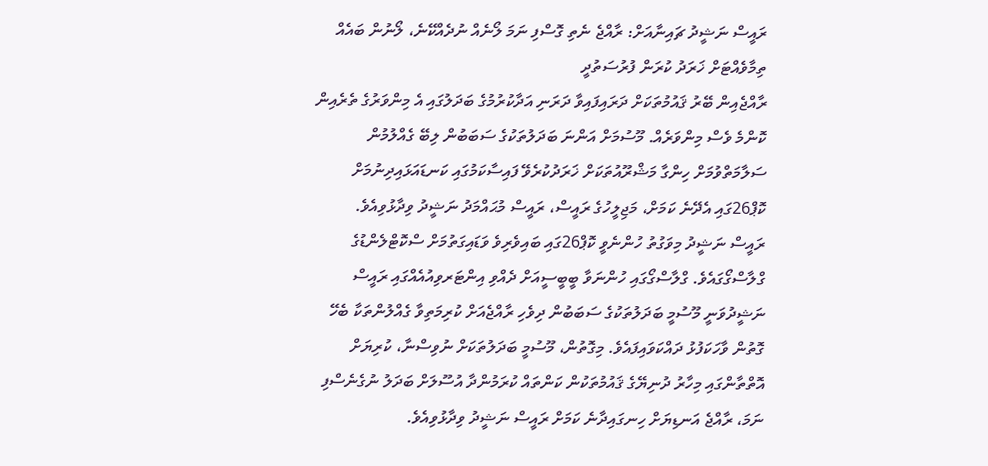ރައީސް ނަޝީދު ޗައިނާއަށް: ރާއްޖެ ނެތި ގޮސްފި ނަމަ ލޯނެއް ނުދެއްކޭނެ، ލޯނުން ބައެއް ތިމާވެއްޓަށް ޚަރަދު ކުރަން ފުރުސަތުދީ
ރާއްޖެއިން ބޭރު ޤައުމުތަކަށް ދަރައިފައިވާ ދަރަނި އަދާކުރުމުގެ ބަދަލުގައި އެ މިންވަރުގެ ތެރެއިން ކޮންމެ ވެސް މިންވަރެއް. މޫސުމަށް އަންނަ ބަދަލުތަކުގެ ސަބަބުން ލިބޭ ގެއްލުމުން ސަލާމަތްވުމަށް ހިންގާ މަޝްރޫއުތަކަށް ޚަރަދުކުރެވޭ ފައިސާކަމުގައި ކަނޑައަޅައިދިނުމަށް ކޮޕް26ގައި އެދޭނެ ކަމަށް، މަޖިލީހުގެ ރައީސް، ރައީސް މުޙައްމަދު ނަޝީދު ވިދާޅުވިއެވެ.
ރައީސް ނަޝީދު މިވަގުތު ހުންނެވީ ކޮޕް26ގައި ބައިވެރިވެ ވަޑައިގަތުމަށް ސްކޮޓްލެންޑުގެ ގްލާސްގޯގައެވެ. ގްލާސްގޯގައި ހުންނަވާ ބީބީސީއަށް ދެއްވި އިންޓަރވިއުއެއްގައި ރައީސް ނަޝީދުވަނީ މޫސުމީ ބަދަލުތަކުގެ ސަބަބުން ދިވެހި ރާއްޖެއަށް ކުރިމަތިވާ ގެއްލުންތަކާ ބެހޭ ގޮތުން ވާހަކަފުޅު ދައްކަވައިފައެވެ. މިގޮތުން، މޫސުމީ ބަދަލުތަކަށް ނުވިސްނާ، ކުރިޔަށް އޮތްތާންގައި މިހާރު ދުނިޔޭގެ ޤައުމުތަކުން ކަންތައް ކުރަމުންދާ އުސޫލަށް ބަދަލު ނުގެނެސްފި ނަމަ، ރާއްޖެ އަނޑިޔަށް ހިނގައިދާނެ ކަމަށް ރައީސް ނަޝީދު ވިދާޅުވިއެވެ.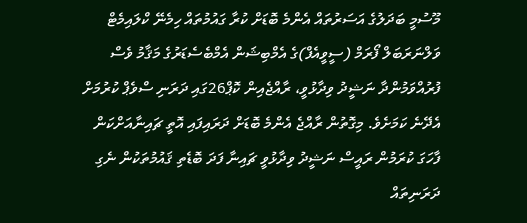މޫސުމީ ބަދަލުގެ އަސަރުތައް އެންމެ ބޮޑަށް ކުރާ ގައުމުތައް ހިމެނޭ ކްލައިމެޓް ވަލްނަރަބަލް ފޯރަމް (ސީވީއެފް)ގެ އެމްބިޝަން އެމްބެސެޑަރުގެ މަޤާމު ވެސް ފުރުއްވަމުންދާ ނަޝީދު ވިދާޅުވީ، ރާއްޖެއިން ކޮޕް26ގައި ދަރަނި ސްވެޕް ކުރުމަށް އެދޭނެ ކަމަށެވެ. މިގޮތުން ރާއްޖެ އެންމެ ބޮޑަށް ދަރައިފައި އޮތީ ޗައިނާއަށްކަން ފާހަގަ ކުރަމުން ރައީސް ނަޝީދު ވިދާޅުވީ ޗައިނާ ފަދަ ބޮޑެތި ޤައުމުތަކުން ނެގި ދަރަނިތައް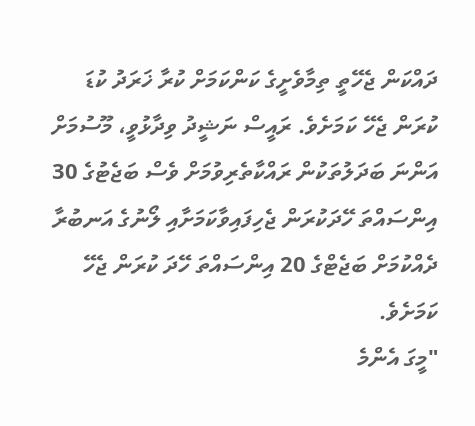ދައްކަން ޖެހޭތީ ތިމާވެށީގެ ކަންކަމަށް ކުރާ ޚަރަދު ކުޑަ ކުރަން ޖެހޭ ކަމަށެވެ. ރައީސް ނަޝީދު ވިދާޅުވީ، މޫސުމަށް އަންނަ ބަދަލުތަކުން ރައްކާތެރިވުމަށް ވެސް ބަޖެޓުގެ 30 އިންސައްތަ ހޭދަކުރަން ޖެހިފައިވާކަމަށާއި ލޯނުގެ އަނބުރާ ދެއްކުމަށް ބަޖެޓްގެ 20 އިންސައްތަ ހޭދަ ކުރަން ޖެހޭ ކަމަށެވެ.
"މީގަ އެންމެ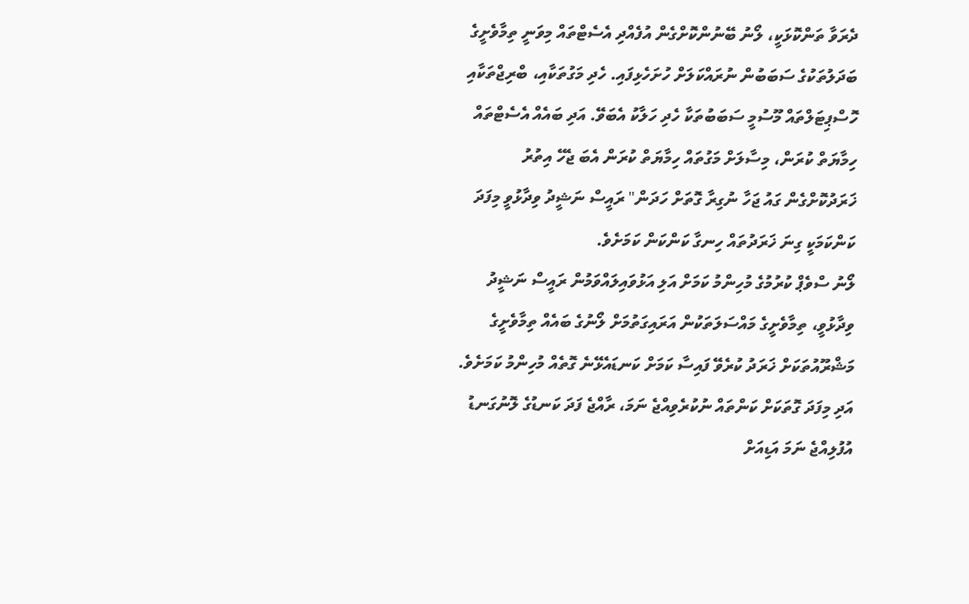ދެރަވާ ތަންކޮޅަކީ، ލޯނު ބޭނުންކޮށްގެން އުފެއްދި އެސެޓްތައް މިވަނީ ތިމާވެށީގެ ބަދަލުތަކުގެ ސަބަބުން ނުރައްކަލަށް ހުށަހެޅިފައި. ހެދި މަގުތަކާއި، ބްރިޖްތަކާއި ހޮސްޕިޓަލްތައް މޫސުމީ ސަބަބުތަކާ ހެދި ހަލާކު އެބަވޭ. އަދި ބައެއް އެސެޓްތައް ހިމާޔަތް ކުރަން، މިސާލަށް މަގުތައް ހިމާޔަތް ކުރަން އެބަ ޖެހޭ އިތުރު ޚަރަދުކޮށްގެން ގައު ޖަހާ ނުގިރާ ގޮތަށް ހަދަން" ރައީސް ނަޝީދު ވިދާޅުވީ މިފަދަ ކަންކަމަކީ ގިނަ ޚަރަދުތައް ހިނގާ ކަންކަން ކަމަށެވެ.
ލޯނު ސްވެޕް ކުރުމުގެ މުހިންމު ކަމަށް އަލި އަޅުވައިލައްވަމުން ރައީސް ނަޝީދު ވިދާޅުވީ، ތިމާވެށީގެ މައްސަލަތަކުން އަރައިގަތުމަށް ލޯނުގެ ބައެއް ތިމާވެށީގެ މަޝްރޫއުތަކަށް ޚަރަދު ކުރެވޭ ފައިސާ ކަމަށް ކަނޑައެޅޭނެ ގޮތެއް މުހިންމު ކަމަށެވެ. އަދި މިފަދަ ގޮތަކަށް ކަންތައް ނުކުރެވިއްޖެ ނަމަ، ރާއްޖެ ފަދަ ކަނޑުގެ ލޮނުގަނޑު އުފުލިއްޖެ ނަމަ އަޑިއަށް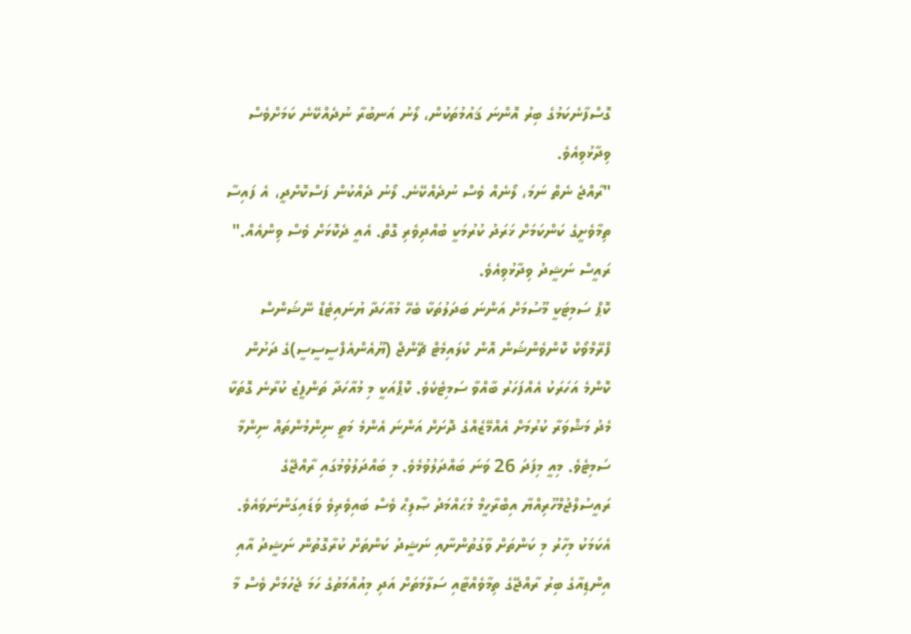ގޮސްފާނެކަމުގެ ބިރު އޮންނަ ޤައުމުތަކުން، ލޯނު އަނބުރާ ނުދެއްކޭނެ ކަމަށްވެސް ވިދާޅުވިއެވެ.
"ރާއްޖެ ނެތް ނަމަ، ލޯނެއް ވެސް ނުދެއްކޭނެ. ލޯނު ދެއްކުން ފަސްކޮށްދީ، އެ ފައިސާ ތިމާވެށީގެ ކަންކަމަށް ޚަރަދު ކުރުމަކީ ބުއްދިވެރި ގޮތް. އެއީ ދެކޮޅަށް ވެސް ވިންއެއް." ރައީސް ނަޝީދު ވިދާޅުވިއެވެ.
ކޮޕް ސަމިޓަކީ މޫސުމަށް އަންނަ ބަދަލުތަކާ ބެހޭ މުއާހަދާ ޔުނައިޓެޑް ނޭޝަންސް ފްރޭމްވޯކް ކޮންވެންޝަން އޮން ކްލައިމެޓް ޗޭންޖް (ޔޫއެންއެފްސީސީސީ)ގެ ދަށުން ކޮންމެ އަހަރަކު އެއްފަހަރު ބާއްވާ ސަމިޓެކެވެ. ކޮޕްއަކީ މި މުއާހަދާ ތަންފީޒު ކުރާނެ ގޮތަކާ މެދު މަޝްވަރާ ކުރުމަށް އެއްމޭޒެއްގެ ދޮށަށް އަންނަ އެންމެ މަތީ ނިންމުންތައް ނިންމާ ސަމިޓެވެ. މިއީ މިފަދަ 26 ވަނަ ބައްދަލުވުމެވެ. މި ބައްދަލުވުމުގައި ރާއްޖޭގެ ރައީސުލްޖުމްހޫރިއްޔާ އިބްރާހީމް މުޙައްމަދު ޞާލިޙް ވެސް ބައިވެރިވެ ވަޑައިގަންނަވައެވެ.
އެކަމަކު މިހާރު މި ކަންތަށް ވާގުތުންނާއި ނަޝީދު ކަންތަށް ކުރާގޮތުން ނަޝީދު އާއި އިންޑިއާގެ ބިރު ރާއްޖޭގެ ތިމާވެއްޓާއި ސަލާމަތަށް އަދި މިއުއްމަތުގެ ހަމަ ޖެހުމަށް ވެސް މާ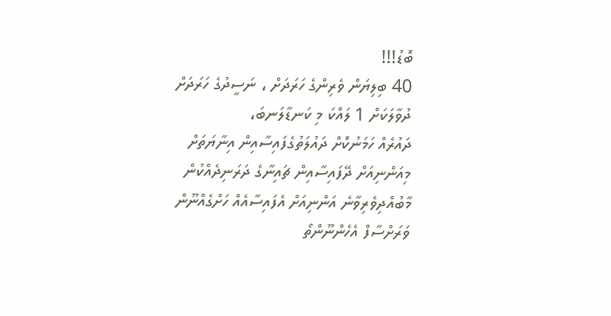ބޮޑު!!!
40 ބިލިޔަން ވެރިންގެ ހަރަދަށް ، ނަސީދުގެ ހަރަދަށް ދުވާލަކަށް 1 ލައްކަ މި ކަނޑާލަނބަ،
ދައުރެއް ހަމަނުކޮށް ދައުލަތުގެފައިސާއިން އިނާޔަތަށް މިއަންނިއަށް ދޭފައިސާއިން ޗައިނާގެ ދަރަނިދެއްކުން މާބުއްދިވެރިވާނެ އަންނިއަށް އެފައިސާއެއް ހަށްގެއްނޫން ވަރަށްސާފް އެހެންނޫންތޯ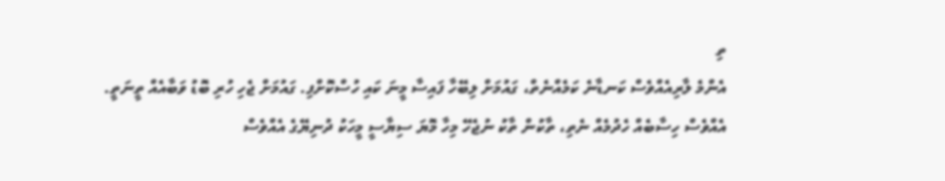ތި
އެންމެ ލާރިއެއްވެސް ކަނޑާނެ ކަމެއްނެތް، ގައުމަށް ލިބޭހާ ފައިސާ މީނަ ކައި ހުސްކޮށްފި. ގައުމަށް ޖެހި ހުރި ބޮޑު ވަބާއެއް ތީނަތީ.
އެއްވެސް ހިސާބެއް ހެދުމެއް ނެތި، ތާކުން ތާކު ނުޖެހޭ މިހާ މޮޔަ ސިޔާސީ މީހަކު ދުނިޔޭގެ އެއްވެސް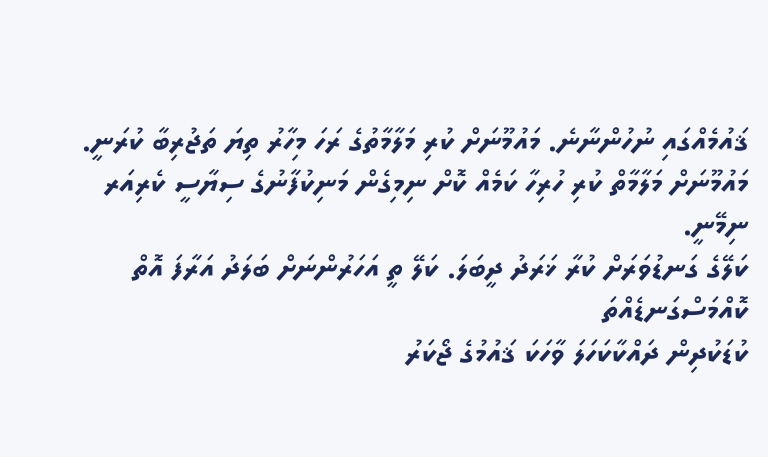ޤައުމެއްގައި ނުހުންނާނެ. މައުމޫނަށް ކުރި މަލާމާތުގެ ރަހަ މިހާރު ތިޔަ ތަޖުރިބާ ކުރަނީ. މައުމޫނަށް މަލާމާތް ކުރި ހުރިހާ ކަމެއް ކޮށް ނިމިގެން މަނިކުފާނުގެ ސިޔާސީ ކެރިއަރ ނިމޭނީ.
ކަލޭގެ ގަނޑުވަރަށް ކުރާ ޚަރަދު ދީބަލަ. ކަލޭ ތީ އަހަރުންނަށް ބަލަދު އަރާފަ އޮތް ކޮއްމަސްގަނޑެއްތަ
ކުޑަކުދިން ދައްކާކަހަލަ ވާހަކަ ޤައުމުގެ ޖޯކަރު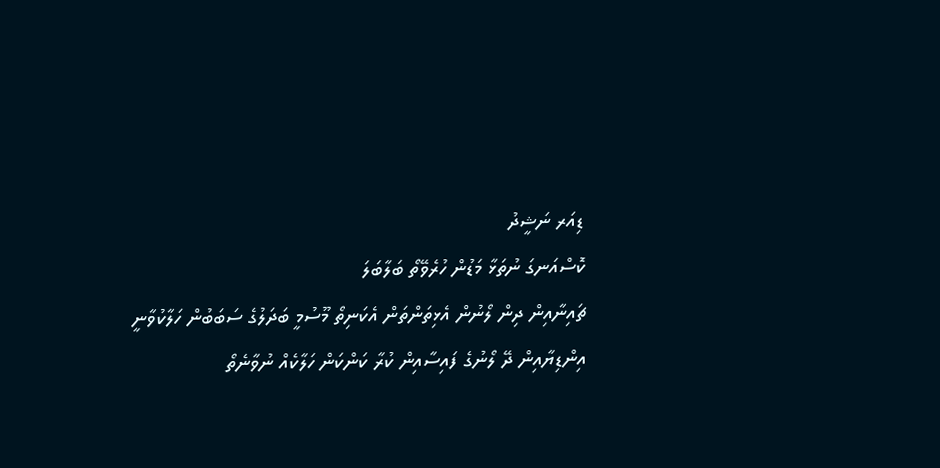ޑިއަރ ނަޝީދު
ކޮސްއަނގަ ނުތަޅާ މަޑުން ހުރެވޭތޯ ބަލާބަލަ
ޗައިނާއިން ދިން ލޯނުން އެޅިތަންތަން އެކަނިތޯ މޫސުމީ ބަދަލުގެ ސަބަބުން ހަލާކުވާނީ
އިންޑިޔާއިން ދޭ ލޯނުގެ ފައިސާއިން ކުރާ ކަންކަން ހަލާކެއް ނުވާނެތޯ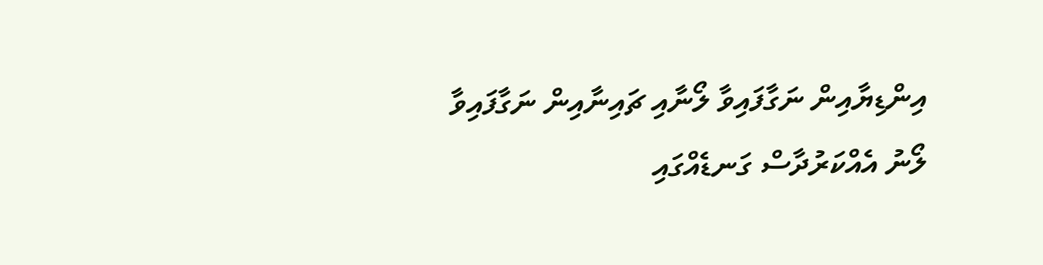އިންޑިޔާއިން ނަގާފައިވާ ލޯނާއި ޗައިނާއިން ނަގާފައިވާ ލޯނު އެއްކަރުދާސް ގަނޑެއްގައި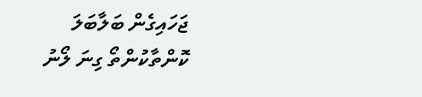ޖަހައިގެން ބަލާބަލަ ކޮންތާކުންތޯ ގިނަ ލޯނު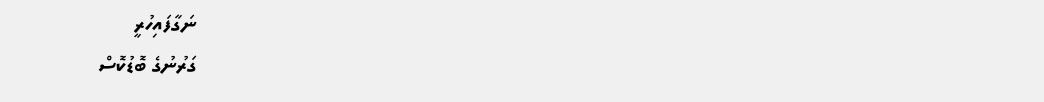ނަގާފައިހުރީ
ގަރުނުގެ ބޮޑުކޮސް